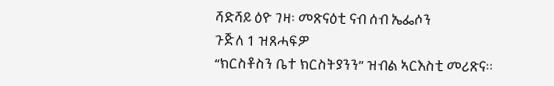ሻድሻይ ዕዮ ገዛ፡ መጽናዕቲ ናብ ሰብ ኤፌሶን
ጉጅለ 1 ዝጸሓፍዎ
“ክርስቶስን ቤተ ክርስትያንን” ዝብል ኣርእስቲ መሪጽና።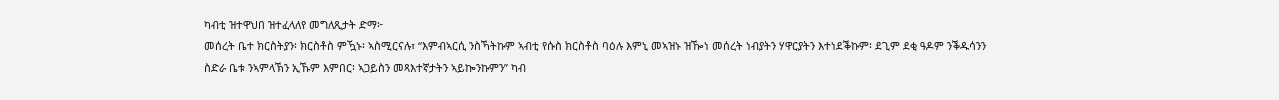ካብቲ ዝተዋህበ ዝተፈላለየ መግለጺታት ድማ፦
መሰረት ቤተ ክርስትያን፡ ክርስቶስ ምዃኑ፡ ኣስሚርናሉ፣ “እምብኣርሲ ንስኻትኩም ኣብቲ የሱስ ክርስቶስ ባዕሉ እምኒ መኣዝኑ ዝዀነ መሰረት ነብያትን ሃዋርያትን እተነደቕኩም፡ ደጊም ደቂ ዓዶም ንቕዱሳንን ስድራ ቤቱ ንኣምላኽን ኢኹም እምበር፡ ኣጋይስን መጻእተኛታትን ኣይኰንኩምን” ካብ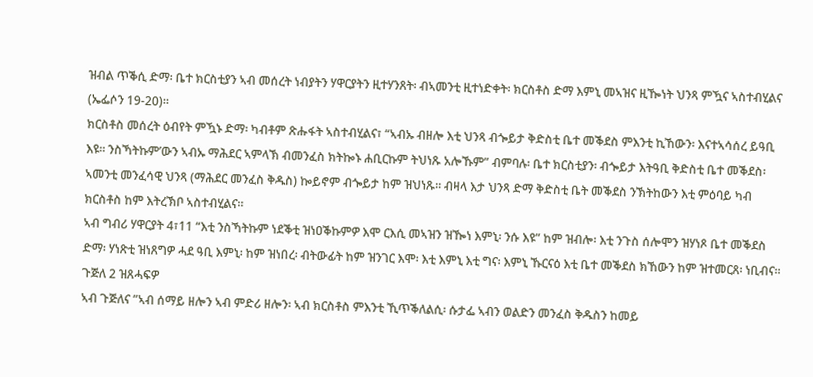ዝብል ጥቕሲ ድማ፡ ቤተ ክርስቲያን ኣብ መሰረት ነብያትን ሃዋርያትን ዚተሃንጸት፡ ብኣመንቲ ዚተነድቀት፡ ክርስቶስ ድማ እምኒ መኣዝና ዚዀነት ህንጻ ምዃና ኣስተብሂልና (ኤፌሶን 19-20)።
ክርስቶስ መሰረት ዕብየት ምዃኑ ድማ፡ ካብቶም ጽሑፋት ኣስተብሂልና፣ “ኣብኡ ብዘሎ እቲ ህንጻ ብጐይታ ቅድስቲ ቤተ መቕደስ ምእንቲ ኪኸውን፡ እናተኣሳሰረ ይዓቢ እዩ። ንስኻትኩም’ውን ኣብኡ ማሕደር ኣምላኽ ብመንፈስ ክትኰኑ ሐቢርኩም ትህነጹ አሎኹም” ብምባሉ፡ ቤተ ክርስቲያን፡ ብጐይታ እትዓቢ ቅድስቲ ቤተ መቕደስ፡ ኣመንቲ መንፈሳዊ ህንጻ (ማሕደር መንፈስ ቅዱስ) ኰይኖም ብጐይታ ከም ዝህነጹ። ብዛላ እታ ህንጻ ድማ ቅድስቲ ቤት መቕደስ ንኽትከውን እቲ ምዕባይ ካብ ክርስቶስ ከም እትረኽቦ ኣስተብሂልና።
ኣብ ግብሪ ሃዋርያት 4፣11 “እቲ ንስኻትኩም ነደቕቲ ዝነዐቕኩምዎ እሞ ርእሲ መኣዝን ዝዀነ እምኒ፡ ንሱ እዩ” ከም ዝብሎ፡ እቲ ንጉስ ሰሎሞን ዝሃነጾ ቤተ መቕደስ ድማ፡ ሃነጽቲ ዝነጸግዎ ሓደ ዓቢ እምኒ፡ ከም ዝነበረ፡ ብትውፊት ከም ዝንገር እሞ፡ እቲ እምኒ እቲ ግና፡ እምኒ ኹርናዕ እቲ ቤተ መቕደስ ክኸውን ከም ዝተመርጸ፡ ነቢብና።
ጉጅለ 2 ዝጸሓፍዎ
ኣብ ጉጅለና ”ኣብ ሰማይ ዘሎን ኣብ ምድሪ ዘሎን፡ ኣብ ክርስቶስ ምእንቲ ኺጥቕለልሲ፡ ሱታፌ ኣብን ወልድን መንፈስ ቅዱስን ከመይ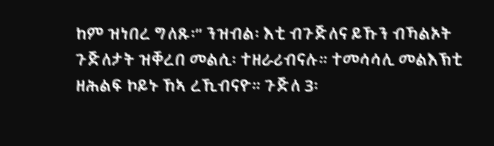ከም ዝነበረ ግለጹ፡” ንዝብል፡ እቲ ብጉጅለና ይኹን ብኻልኦት ጉጅለታት ዝቐረበ መልሲ፡ ተዘራሪብናሉ። ተመሳሳሊ መልእኽቲ ዘሕልፍ ኮይኑ ኸኣ ረኺብናዮ። ጉጅለ 3፡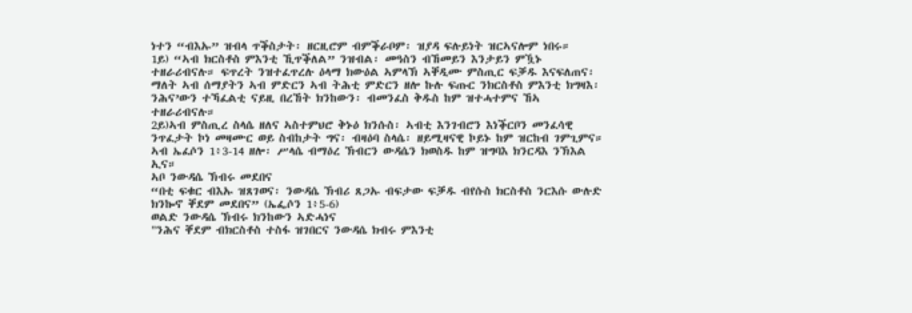ነተን “ብእኡ” ዝብላ ጥቕስታት፡ ዘርዚሮም ብምቕራቦም፡ ዝያዳ ፍሉይነት ዝርኣናሎም ነበሩ።
1ይ) “ኣብ ክርስቶስ ምእንቲ ኺጥቕለል” ንዝብል፡ መዓስን ብኸመይን እንታይን ምዃኑ ተዘራሪብናሉ። ፍጥረት ንዝተፈጥረሉ ዕላማ ክውዕል ኣምላኽ ኣቐዲሙ ምስጢር ፍቓዱ እናፍለጠና፡ ማለት ኣብ ሰማያትን ኣብ ምድርን ኣብ ትሕቲ ምድርን ዘሎ ኩሉ ፍጡር ንክርስቶስ ምእንቲ ክግዛእ፡ ንሕና’ውን ተኻፈልቲ ናይዚ በረኸት ክንከውን፡ ብመንፈስ ቅዱስ ከም ዝተሓተምና ኸኣ ተዘራሪብናሉ።
2ይ)ኣብ ምስጢረ ስላሴ ዘለና ኣስተምህሮ ቅኑዕ ክንሱስ፡ ኣብቲ እንገብሮን እነቕርቦን መንፈሳዊ ንጥፈታት ኮነ መዛሙር ወይ ስብከታት ግና፡ ብዛዕባ ስላሴ፡ ዘይሚዛናዊ ኮይኑ ከም ዝርከብ ገምጊምና። ኣብ ኤፈሶን 1፥3-14 ዘሎ፡ ሥላሴ ብማዕረ ኽብርን ውዳሴን ክወስዱ ከም ዝግባእ ክንርዳእ ንኽእል ኢና።
ኣቦ ንውዳሴ ኽብሩ መደበና
“በቲ ፍቁር ብእኡ ዝጸገወና፡ ንውዳሴ ኽብሪ ጸጋኡ ብፍታው ፍቓዱ ብየሱስ ክርስቶስ ንርእሱ ውሉድ ክንኰኖ ቐደም መደበና” (ኤፌሶን 1፥5-6)
ወልድ ንውዳሴ ኽብሩ ክንከውን ኣድሓነና
"ንሕና ቐደም ብክርስቶስ ተስፋ ዝገበርና ንውዳሴ ክብሩ ምእንቲ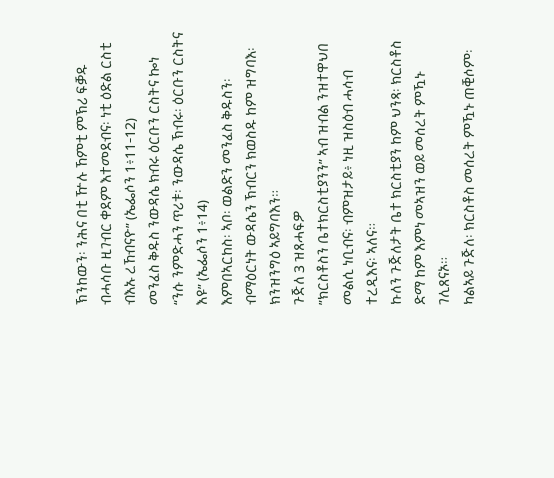ኽንከውን፡ ንሕና በቲ ዅሉ ኸምቲ ምኽሪ ፍቓዱ ብሓሳቡ ዚገብር ቀደም እተመደብና፡ ነቲ ዕድል ርስቲ ብእኡ ረኸብናዮ” (ኤፌሶን 1፥11-12)
መንፈስ ቅዱስ ንውዳሴ ክብሩ ዕርቡን ርስትና ኰነ
“ንሱ ንምድሓን ጥሪቱ፡ ንውዳሴ ኽብሩ፡ ዕርቡን ርስትና እዩ” (ኤፌሶን 1፥14)
እምበኣርከስ፡ ኣቦ፡ ወልድን መንፈስ ቅዱስን፡ ብማዕርነት ውዳሴን ኽብርን ክወስዱ ከም ዝግባእ፡ ክንዝንግዕ ኣይግባእን።
ጉጅለ 3 ዝጸሓፍዎ
”ክርስቶስን ቤተክርስቲያንን” ኣብ ዝብል ንዝተዋህበ መልሲ ነቢብና፡ ብምዝታይ፥ ነዚ ዝስዕብ ሓሳብ ተረዲእና፡ ኣለና።
ኩለን ጉጅለታት ቤተ ክርስቲያን ከም ህንጻ፡ ክርስቶስ ድማ ከም እምነ መኣዝን ወይ መሰረት ምዃኑ ገሊጸናኦ።
ካልኣይ ጉጅለ፡ ክርስቶስ መሰረት ምዃኑ ጠቒሶም፡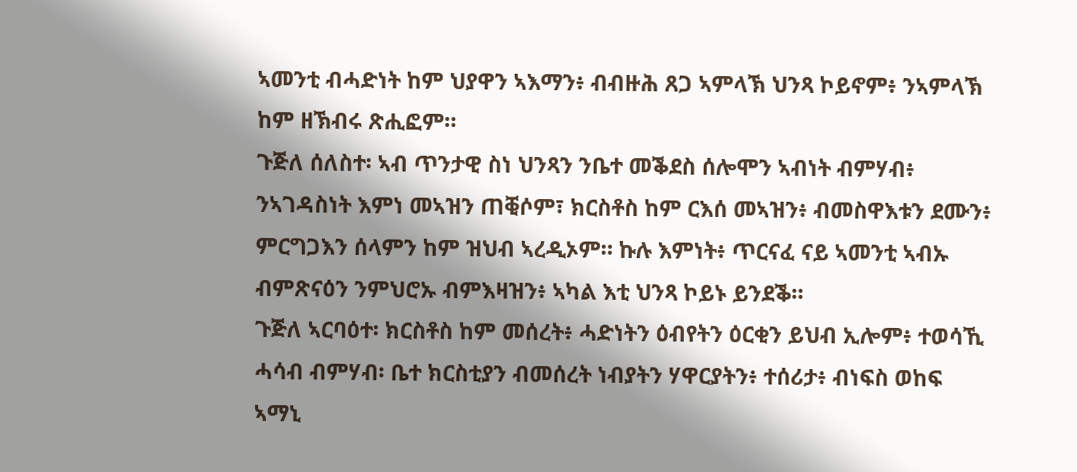ኣመንቲ ብሓድነት ከም ህያዋን ኣእማን፥ ብብዙሕ ጸጋ ኣምላኽ ህንጻ ኮይኖም፥ ንኣምላኽ ከም ዘኽብሩ ጽሒፎም።
ጉጅለ ሰለስተ፡ ኣብ ጥንታዊ ስነ ህንጻን ንቤተ መቕደስ ሰሎሞን ኣብነት ብምሃብ፥ ንኣገዳስነት እምነ መኣዝን ጠቒሶም፣ ክርስቶስ ከም ርእሰ መኣዝን፥ ብመስዋእቱን ደሙን፥ ምርግጋእን ሰላምን ከም ዝህብ ኣረዲኦም። ኩሉ እምነት፥ ጥርናፈ ናይ ኣመንቲ ኣብኡ ብምጽናዕን ንምህሮኡ ብምእዛዝን፥ ኣካል እቲ ህንጻ ኮይኑ ይንደቕ።
ጉጅለ ኣርባዕተ፡ ክርስቶስ ከም መሰረት፥ ሓድነትን ዕብየትን ዕርቂን ይህብ ኢሎም፥ ተወሳኺ ሓሳብ ብምሃብ፡ ቤተ ክርስቲያን ብመሰረት ነብያትን ሃዋርያትን፥ ተሰሪታ፥ ብነፍስ ወከፍ ኣማኒ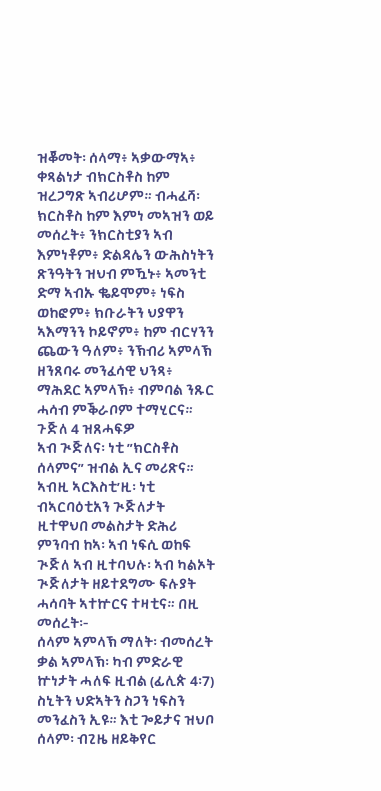ዝቖመት፡ ሰላማ፥ ኣቃውማኣ፥ ቀጻልነታ ብክርስቶስ ከም ዝረጋግጽ ኣብሪሆም። ብሓፈሻ፡ ክርስቶስ ከም እምነ መኣዝን ወይ መሰረት፥ ንክርስቲያን ኣብ እምነቶም፥ ድልዳሌን ውሕስነትን ጽንዓትን ዝህብ ምዃኑ፥ ኣመንቲ ድማ ኣብኡ ቈይሞም፥ ነፍስ ወከፎም፥ ክቡራትን ህያዋን ኣእማንን ኮይኖም፥ ከም ብርሃንን ጨውን ዓለም፥ ንኽብሪ ኣምላኽ ዘንጸባሩ መንፈሳዊ ህንጻ፥ ማሕደር ኣምላኽ፥ ብምባል ንጹር ሓሳብ ምቕራቦም ተማሂርና።
ጉጅለ 4 ዝጸሓፍዎ
ኣብ ጒጅለና፡ ነቲ ”ክርስቶስ ሰላምና” ዝብል ኢና መሪጽና። ኣብዚ ኣርእስቲ’ዚ፡ ነቲ ብኣርባዕቲአን ጒጅለታት ዚተዋህበ መልስታት ድሕሪ ምንባብ ከኣ፡ ኣብ ነፍሲ ወከፍ ጒጅለ ኣብ ዚተባህሉ፡ ኣብ ካልኦት ጒጅለታት ዘይተደግሙ ፍሉያት ሓሳባት ኣተኵርና ተዛቲና። በዚ መሰረት፡-
ሰላም ኣምላኽ ማለት፡ ብመሰረት ቃል ኣምላኽ፡ ካብ ምድራዊ ኵነታት ሓለፍ ዚብል (ፊሊጵ 4፡7) ስኒትን ህድኣትን ስጋን ነፍስን መንፈስን ኢዩ። እቲ ጐይታና ዝህቦ ሰላም፡ ብጊዜ ዘይቅየር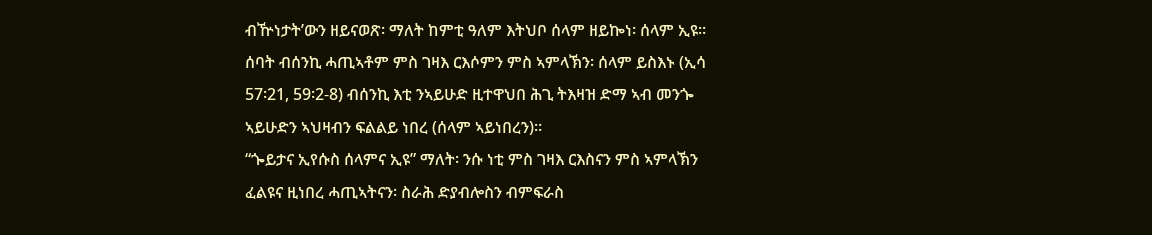ብዅነታት’ውን ዘይናወጽ፡ ማለት ከምቲ ዓለም እትህቦ ሰላም ዘይኰነ፡ ሰላም ኢዩ። ሰባት ብሰንኪ ሓጢኣቶም ምስ ገዛእ ርእሶምን ምስ ኣምላኽን፡ ሰላም ይስእኑ (ኢሳ 57፡21, 59፡2-8) ብሰንኪ እቲ ንኣይሁድ ዚተዋህበ ሕጊ ትእዛዝ ድማ ኣብ መንጐ ኣይሁድን ኣህዛብን ፍልልይ ነበረ (ሰላም ኣይነበረን)።
“ጐይታና ኢየሱስ ሰላምና ኢዩ” ማለት፡ ንሱ ነቲ ምስ ገዛእ ርእስናን ምስ ኣምላኽን ፈልዩና ዚነበረ ሓጢኣትናን፡ ስራሕ ድያብሎስን ብምፍራስ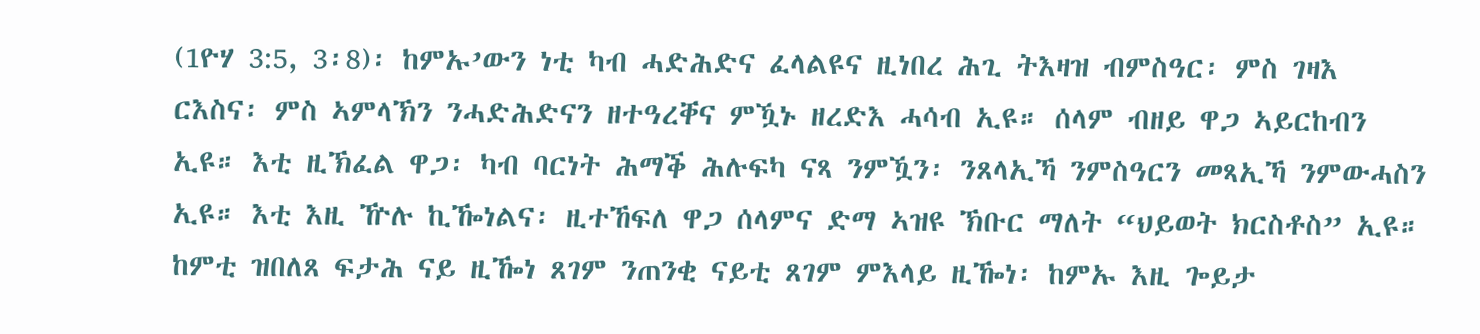(1ዮሃ 3:5, 3፡8)፡ ከምኡ’ውን ነቲ ካብ ሓድሕድና ፈላልዩና ዚነበረ ሕጊ ትእዛዝ ብምስዓር፡ ምስ ገዛእ ርእስና፡ ምስ ኣምላኽን ንሓድሕድናን ዘተዓረቐና ምዃኑ ዘረድእ ሓሳብ ኢዩ። ሰላም ብዘይ ዋጋ ኣይርከብን ኢዩ። እቲ ዚኽፈል ዋጋ፡ ካብ ባርነት ሕማቕ ሕሉፍካ ናጻ ንምዃን፡ ንጸላኢኻ ንምስዓርን መጻኢኻ ንምውሓስን ኢዩ። እቲ እዚ ዅሉ ኪዀነልና፡ ዚተኸፍለ ዋጋ ሰላምና ድማ ኣዝዩ ኽቡር ማለት “ህይወት ክርስቶስ” ኢዩ።
ከምቲ ዝበለጸ ፍታሕ ናይ ዚዀነ ጸገም ንጠንቂ ናይቲ ጸገም ምእላይ ዚዀነ፡ ከምኡ እዚ ጐይታ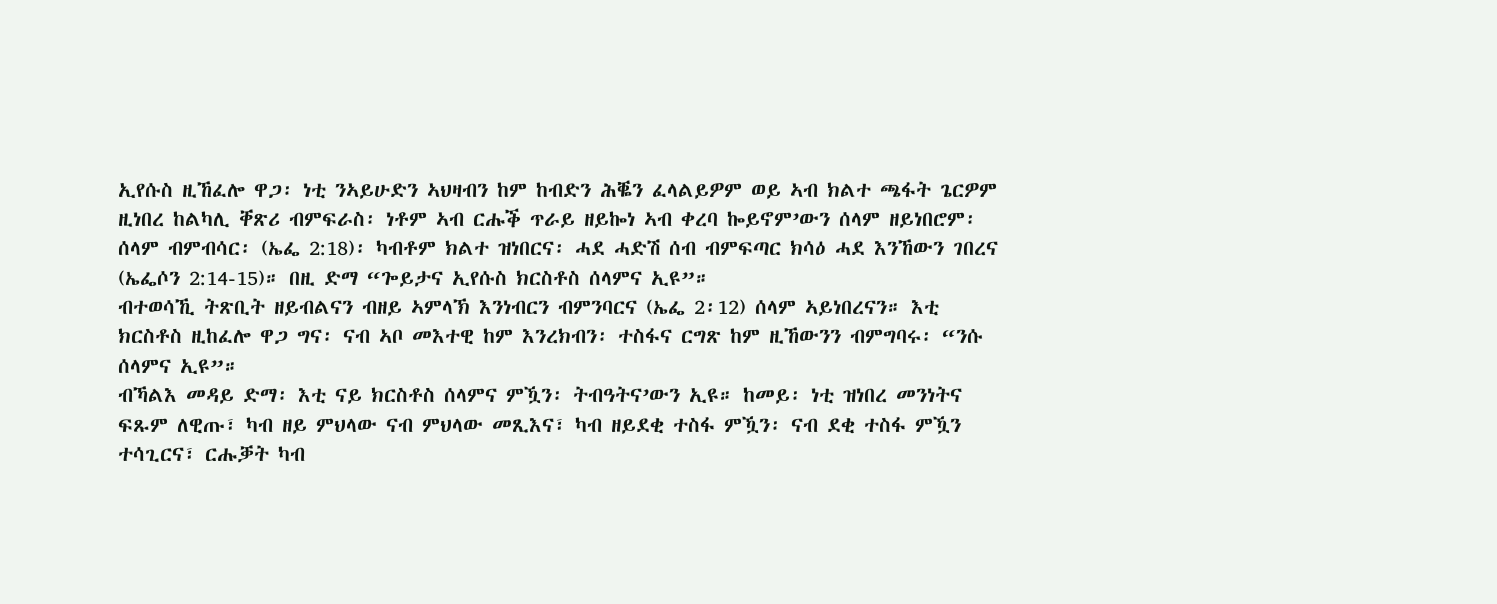ኢየሱስ ዚኸፈሎ ዋጋ፡ ነቲ ንኣይሁድን ኣህዛብን ከም ከብድን ሕቘን ፈላልይዎም ወይ ኣብ ክልተ ጫፋት ጌርዎም ዚነበረ ከልካሊ ቐጽሪ ብምፍራስ፡ ነቶም ኣብ ርሑቕ ጥራይ ዘይኰነ ኣብ ቀረባ ኰይኖም’ውን ሰላም ዘይነበሮም፡ ሰላም ብምብሳር፡ (ኤፌ 2:18)፡ ካብቶም ክልተ ዝነበርና፡ ሓደ ሓድሽ ሰብ ብምፍጣር ክሳዕ ሓደ እንኸውን ገበረና (ኤፌሶን 2:14-15)። በዚ ድማ “ጐይታና ኢየሱስ ክርስቶስ ሰላምና ኢዩ”።
ብተወሳኺ ትጽቢት ዘይብልናን ብዘይ ኣምላኽ እንነብርን ብምንባርና (ኤፌ 2፡12) ሰላም ኣይነበረናን። እቲ ክርስቶስ ዚከፈሎ ዋጋ ግና፡ ናብ ኣቦ መእተዊ ከም እንረክብን፡ ተስፋና ርግጽ ከም ዚኸውንን ብምግባሩ፡ “ንሱ ሰላምና ኢዩ”።
ብኻልእ መዳይ ድማ፡ እቲ ናይ ክርስቶስ ሰላምና ምዃን፡ ትብዓትና’ውን ኢዩ። ከመይ፡ ነቲ ዝነበረ መንነትና ፍጹም ለዊጡ፣ ካብ ዘይ ምህላው ናብ ምህላው መጺእና፣ ካብ ዘይደቂ ተስፋ ምዃን፡ ናብ ደቂ ተስፋ ምዃን ተሳጊርና፣ ርሑቓት ካብ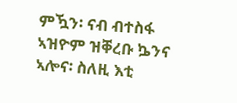ምዃን፡ ናብ ብተስፋ ኣዝዮም ዝቐረቡ ኴንና ኣሎና፡ ስለዚ እቲ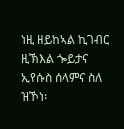ነዚ ዘይከኣል ኪገብር ዚኽእል ጐይታና ኢየሱስ ሰላምና ስለ ዝኾነ፡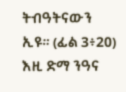ትብዓትናውን ኢዩ። (ፊል 3፥20) እዚ ድማ ንዓና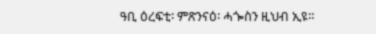ዓቢ ዕረፍቲ፡ ምጽንናዕ፡ ሓጐስን ዚህብ ኢዩ።